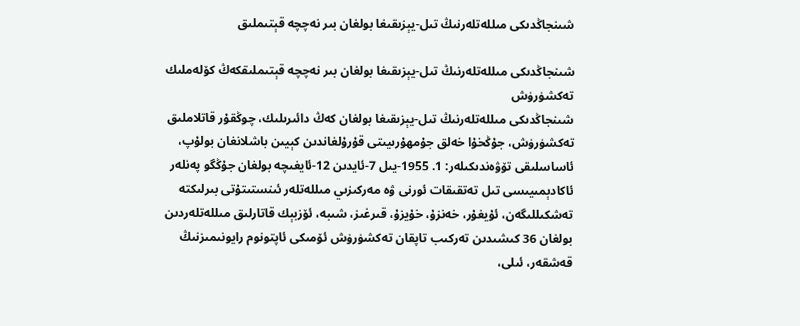شىنجاڭدىكى مىللەتلەرنىڭ تىل-يېزىقىغا بولغان بىر نەچچە قېتىملىق

شىنجاڭدىكى مىللەتلەرنىڭ تىل-يېزىقىغا بولغان بىر نەچچە قېتىملىقكەڭ كۆلەملىك تەكشۈرۈش
شىنجاڭدىكى مىللەتلەرنىڭ تىل-يېزىقىغا بولغان كەڭ دائىرىلىك، چوڭقۇر قاتلاملىق تەكشۈرۈش، جۇڭخۇا خەلق جۇمھۇرىيىتى قۇرۇلغاندىن كېيىن باشلانغان بولۇپ، ئاساسلىقى تۆۋەندىكىلەر: 1. 1955-يىل 7-ئايدىن 12-ئايغىچە بولغان جۇڭگو پەنلەر ئاكادېمىيىسى تىل تەتقىقات ئورنى ۋە مەركىزىي مىللەتلەر ئىنستىتۇتى بىرلىكتە تەشكىللىگەن، ئۇيغۇر، خەنزۇ، خۇيزۇ، قىرغىز، شىبە، ئۆزبېك قاتارلىق مىللەتلەردىن بولغان 36 كىشىدىن تەركىب تاپقان تەكشۈرۈش ئۆمىكى ئاپتونوم رايونىمىزنىڭ قەشقەر، ئىلى،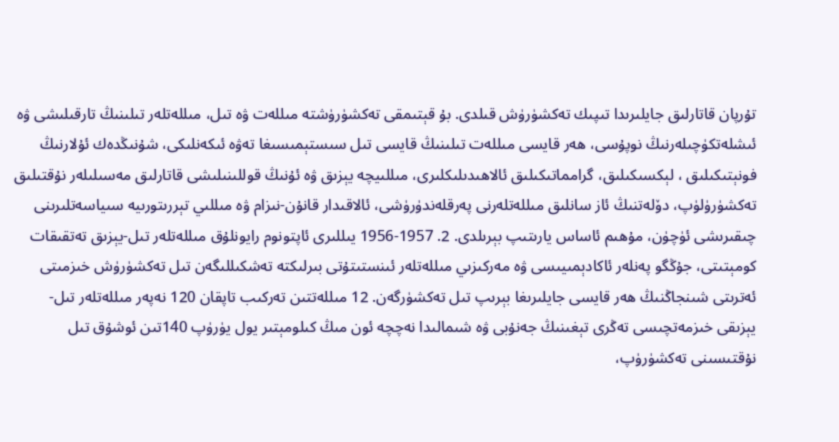تۇرپان قاتارلىق جايلىرىدا تىپىك تەكشۈرۈش قىلدى. بۇ قېتىمقى تەكشۈرۈشتە مىللەت ۋە تىل، مىللەتلەر تىلىنىڭ تارقىلىشى ۋە ئىشلەتكۈچىلەرنىڭ نوپۇسى، ھەر قايسى مىللەت تىلىنىڭ قايسى تىل سىستېمىسىغا تەۋە ئىكەنلىكى، شۇنىڭدەك ئۇلارنىڭ فونېتىكىلىق ، لېكسىكىلىق، گرامماتىكىلىق ئالاھىدىلىكلىرى، مىللىيچە يېزىق ۋە ئۇنىڭ قوللىنىلىشى قاتارلىق مەسىلىلەر نۇقتىلىق تەكشۈرۈلۈپ، دۆلەتنىڭ ئاز سانلىق مىللەتلەرنى پەرقلەندۈرۈشى، ئالاقىدار قانۇن-نىزام ۋە مىللىي تېررىتورىيە سىياسەتلىرىنى چىقىرىشى ئۈچۈن، مۇھىم ئاساس يارىتىپ بېرىلدى. 2. 1957-1956 يىللىرى ئاپتونوم رايونلۇق مىللەتلەر تىل-يېزىق تەتقىقات كومېتىتى، جۇڭگو پەنلەر ئاكادېمىيىسى ۋە مەركىزىي مىللەتلەر ئىنستىتۇتى بىرلىكتە تەشكىللىگەن تىل تەكشۈرۈش خىزمىتى ئەترىتى شىنجاڭنىڭ ھەر قايسى جايلىرىغا بېرىپ تىل تەكشۈرگەن. 12 مىللەتتىن تەركىب تاپقان 120 نەپەر مىللەتلەر تىل-يېزىقى خىزمەتچىسى تەڭرى تېغىنىڭ جەنۇبى ۋە شىمالىدا نەچچە ئون مىڭ كىلومېتىر يول يۈرۈپ 140تىن ئوشۇق تىل نۇقتىسىنى تەكشۈرۈپ،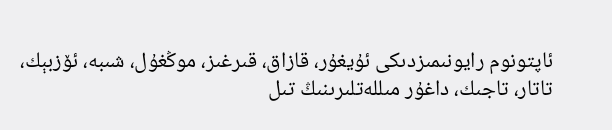ئاپتونوم رايونىمىزدىكى ئۇيغۇر، قازاق، قىرغىز، موڭغۇل، شىبە، ئۆزبېك، تاتار، تاجىك، داغۇر مىللەتلىرىنىڭ تىل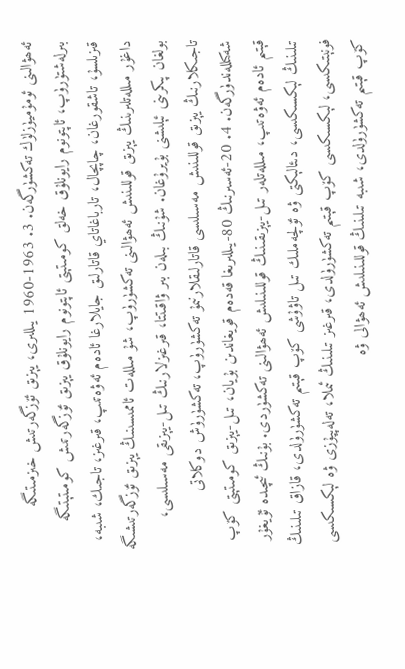ئەھۋالىنى ئومۇميۈزلۈك تەكشۈرگەن. 3. 1963-1960 يىللىرى، يېزىق ئۆزگەرتىش خىزمىتىگە بىرلەشتۈرۈپ، ئاپتونوم رايونلۇق خەلق كومىتېتى ئاپتونوم رايونلۇق يېزىق ئۆزگەرتىش كومىتېتىگە قىزىلسۇ، تاشقورغان، چاپچال، تارباغاتاي قاتارلىق جايلارغا ئادەم ئەۋەتىپ، قىرغىز، تاجىك، شىبە، داغۇر مىللەتلىرىنىڭ يېزىق قوللىنىش ئەھۋالىنى تەكشۈرۈپ، شۇ مىللەت ئاممىسىنىڭ يېزىق ئۆزگەرتىشىگە بولغان پىكرىنى ئېلىشنى بۇيرۇغان. شۇنىڭ بىلەن بىر ۋاقىتتا، قىرغىزلارنىڭ تىل-يېزىقى مەسىلىسى، تاجىكلارنىڭ يېزىق قوللىنىش مەسىلىسى قاتارلىقلارنىمۇ تەكشۈرۈپ، تەكشۈرۈش دوكلاتى شەكىللەندۈرگەن. 4. 20-ئەسىرنىڭ 80-يىللىرىغا قەدەم قويغاندىن بۇيان، تىل-يېزىق كومىتېتى كۆپ قېتىم ئادەم ئەۋەتىپ، مىللەتلەر تىل-يېزىقىنىڭ قوللىنىلىش ئەھۋالىنى تەكشۈردى. بۇنىڭ ئىچىدە ئۇيغۇر تىلىنىڭ لېكسىكىسى، دىئالېكتى ۋە ئۆلچەملىك تىل تاۋۇشى كۆپ قېتىم تەكشۈرۈلدى، قازاق تىلىنىڭ فونېتىكىسى، لېكسىكىسى كۆپ قېتىم تەكشۈرۈلدى، قىرغىز تىلىنىڭ ئىملا، تەلەپپۇزى ۋە لېكسىكىسى كۆپ قېتىم تەكشۈرۈلدى، شىبە تىلىنىڭ قوللىنىلىش ئەھۋالى ۋە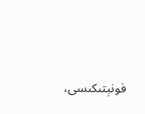فونېتىكىسى،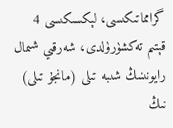گرامماتىكىسى، لېكسىكىسى 4 قېتىم تەكشۈرۈلدى، شەرقىي شىمال رايونىنىڭ شىبە تىلى (مانجۇ تىلى) نىڭ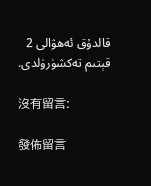قالدۇق ئەھۋالى 2 قېتىم تەكشۈرۈلدى.

沒有留言:

發佈留言